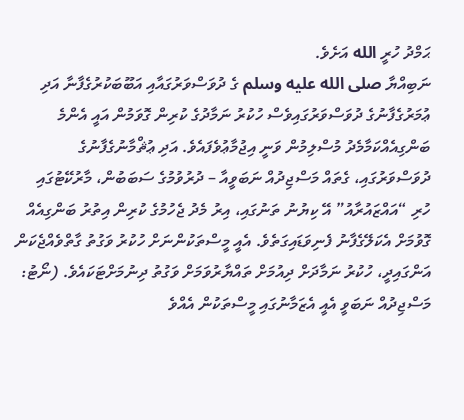ޙަމްދު ހުރީ الله އަށެވެ.
ނަބިއްޔާ صلى الله عليه وسلم ގެ ދުވަސްވަރުގައާއި އަބޫބަކުރުގެފާނާ އަދި ޢުމަރުގެފާނުގެ ދުވަސްވަރުގައިވެސް ހުކުރު ނަމާދުގެ ކުރިން ގޮވަމުން އައީ އެންމެ ބަންގިއެއްކަމާމެދު މުސްލިމުން ވަނީ އިޖުމާޢުވެފައެވެ. އަދި ޢުޘްމާނުގެފާނުގެ ދުވަސްވަރުގައި، ގެތައް މަސްޖިދުއް ނަބަވީއާ – ދުރުވުމުގެ ސަބަބުން، މާރުކޭޓުގައި ހުރި “އައްޒައުރާއު” އޭ ކިޔުނު ތަނުގައި، އިރު މެދު ޖެހުމުގެ ކުރިން އިތުރު ބަންގިއެއް ގޮވުމަށް އެކަލޭގެފާނު ފެނިވަޑައިގަތެވެ. އެއީ މީސްތަކުންނަށް ހުކުރު ވަގުތު ގާތްވެއްޖެކަން އަންގައިދީ، ހުކުރު ނަމާދަށް ދިއުމަށް ތައްޔާރުވަމަށް ވަގުތު ދިނުމަށްޓަކައެވެ. (ނޯޓު: މަސްޖިދުއް ނަބަވީ އެއީ އެޒަމާނުގައި މީސްތަކުން އެއްވެ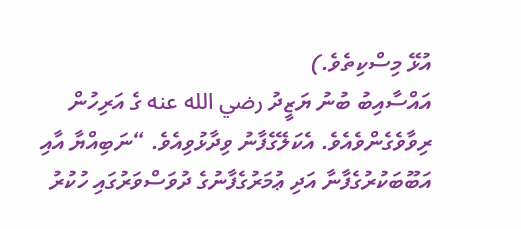އުޅޭ މިސްކިތެވެ.)
އައްސާއިބު ބުނު ޔަޒީދު رضي الله عنه ގެ އަރިހުން ރިވާވެގެންވެއެވެ. އެކަލޭގެފާނު ވިދާޅުވިއެވެ. “ނަބިއްޔާ އާއި އަބޫބަކުރުގެފާނާ އަދި ޢުމަރުގެފާނުގެ ދުވަސްވަރުގައި ހުކުރު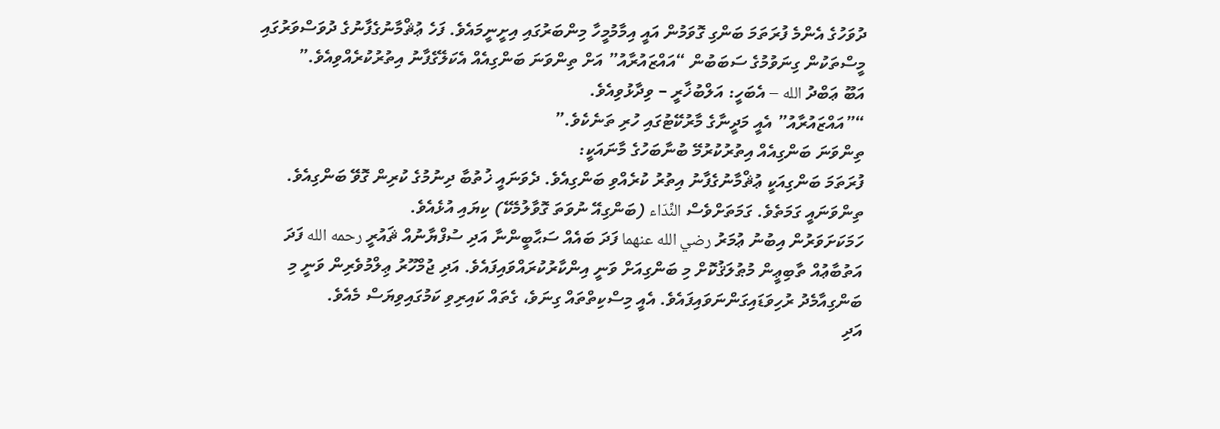ދުވަހުގެ އެންމެ ފުރަތަމަ ބަންގި ގޮވަމުން އައީ އިމާމުމީހާ މިންބަރުގައި އިށީނީމައެވެ. ފަހެ ޢުޘްމާނުގެފާނުގެ ދުވަސްވަރުގައި މީސްތަކުން ގިނަވުމުގެ ސަބަބުން “އައްޒައުރާއު” އަށް ތިންވަނަ ބަންގިއެއް އެކަލޭގެފާނު އިތުރުކުރެއްވިއެވެ.”
އަބޫ ޢަބްދު الله – އެބަހީ: އަލްބުޚާރީ – ވިދާޅުވިއެވެ.
“”އައްޒައުރާއު” އެއީ މަދީނާގެ މާރުކޭޓުގައި ހުރި ތަނެކެވެ.”
ތިންވަނަ ބަންގިއެއް އިތުރުކުރުމޭ ބުނާބަހުގެ މާނައަކީ:
ފުރަތަމަ ބަންގިއަކީ ޢުޘްމާނުގެފާނު އިތުރު ކުރެއްވި ބަންގިއެވެ. ދެވަނައީ ޚުތުބާ ދިނުމުގެ ކުރިން ގޮވޭ ބަންގިއެވެ. ތިންވަނައީ ގަމަތެވެ. ގަމަތަށްވެސް النِّدَاء (ބަންގިއޭ ނުވަތަ ގޮވާލުމެކޭ) ކިޔައި އުޅެއެވެ.
ހަމަކަށަވަރުން އިބުނު ޢުމަރު رضي الله عنهما ފަދަ ބައެއް ސަޙާބީންނާ އަދި ސުފްޔާނުއް ޘައުރީ رحمه الله ފަދަ އަތުބާޢުއް ތާބިޢީން މުޠުލަޤުކޮށް މި ބަންގިއަށް ވަނީ އިންކާރުކުރައްވައިފައެވެ. އަދި ޖުމްހޫރު ޢިލްމުވެރިން ވަނީ މި ބަންގިއާމެދު ރުހިވަޑައިގަންނަވައިފައެވެ. އެއީ މިސްކިތްތައް ގިނަވެ، ގެތައް ކައިރިވި ކަމުގައިވިޔަސް މެއެވެ.
އަދި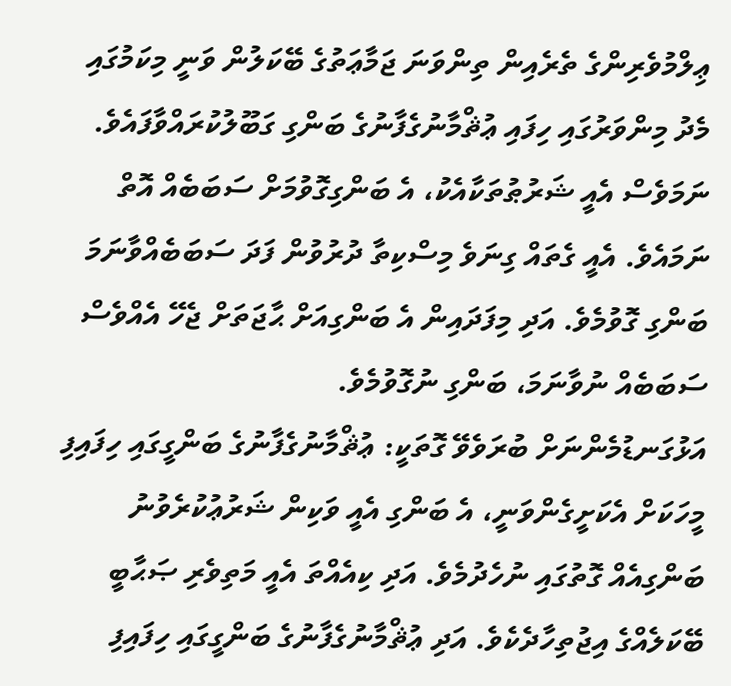ޢިލްމުވެރިންގެ ތެރެއިން ތިންވަނަ ޖަމާޢަތުގެ ބޭކަލުން ވަނީ މިކަމުގައި މެދު މިންވަރުގައި ހިފައި ޢުޘްމާނުގެފާނުގެ ބަންގި ގަބޫލުކުރައްވާފައެވެ. ނަމަވެސް އެއީ ޝަރުޠުތަކާއެކު، އެ ބަންގިގޮވުމަށް ސަބަބެއް އޮތް ނަމައެވެ. އެއީ ގެތައް ގިނަވެ މިސްކިތާ ދުރުވުން ފަދަ ސަބަބެއްވާނަމަ ބަންގި ގޮވުމެވެ. އަދި މިފަދައިން އެ ބަންގިއަށް ޙާޖަތަށް ޖެހޭ އެއްވެސް ސަބަބެއް ނުވާނަމަ، ބަންގި ނުގޮވުމެވެ.
އަޅުގަނޑުމެންނަށް ބުރަވެވޭ ގޮތަކީ: ޢުޘްމާނުގެފާނުގެ ބަންގީގައި ހިފައިފި މީހަކަށް އެކަށީގެންވަނީ، އެ ބަންގި އެއީ ވަކިން ޝަރުޢުކުރެވުނު ބަންގިއެއް ގޮތުގައި ނުހެދުމެވެ. އަދި ކިއެއްތަ އެއީ މަތިވެރި ޞަޙާބީ ބޭކަލެއްގެ އިޖުތިހާދެކެވެ. އަދި ޢުޘްމާނުގެފާނުގެ ބަންގީގައި ހިފައިފި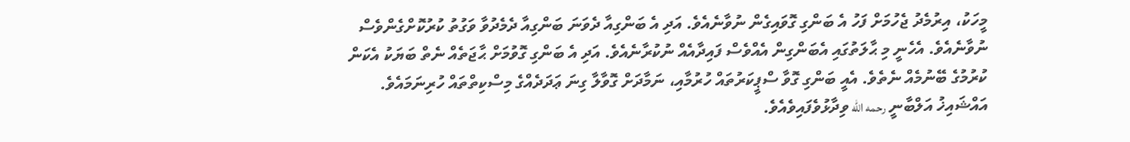މީހަކު، އިރުމެދު ޖެހުމަށް ފަހު އެ ބަންގި ގޮވައިގެން ނުވާނެއެވެ. އަދި އެ ބަންގިއާ ދެވަނަ ބަންގިއާ ދެމެދުވާ ވަގުތު ކުރުކޮށްގެންވެސް ނުވާނެއެވެ. އެހެނީ މި ޙާލަތުގައި އެބަންގިން އެއްވެސް ފައިދާއެއް ނުކުރާނެއެވެ. އަދި އެ ބަންގި ގޮވުމަށް ޙާޖަތެއް ނެތް ބަޔަކު އެކަން ކުރުމުގެ ބޭނުމެއް ނެތެވެ. އެއީ ބަންގި ގޮވާ ސްޕީކަރުތައް ހުރުމާއި، ނަމާދަށް ގޮވާލާ ގިނަ ޢަދަދެއްގެ މިސްކިތްތައް ހުރިނަމައެވެ.
އައްޝައިޚު އަލްބާނީ رحمه الله ވިދާޅުވެފައިވެއެވެ.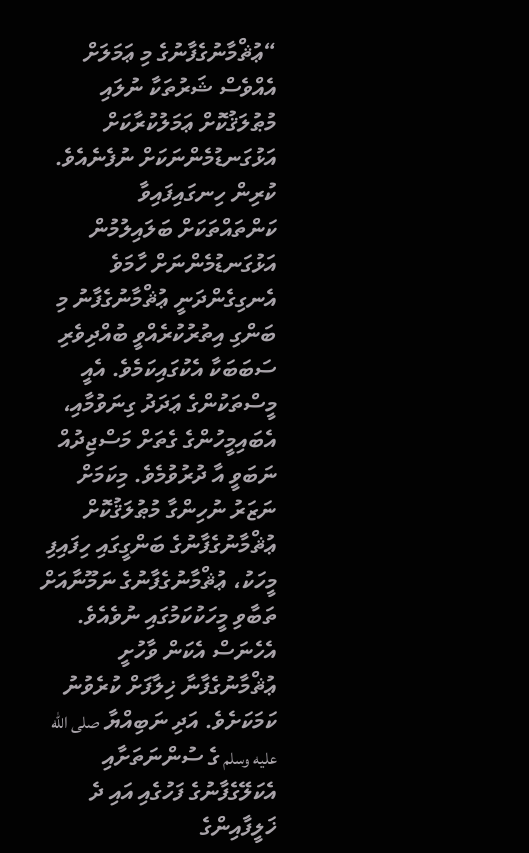“ޢުޘްމާނުގެފާނުގެ މި ޢަމަލަށް އެއްވެސް ޝަރުތަކާ ނުލައި މުޠުލަޤުކޮށް ޢަމަލުކުރާކަށް އަޅުގަނޑުމެންނަކަށް ނުފެނެއެވެ. ކުރިން ހިނގައިފައިވާ ކަންތައްތަކަށް ބަލައިލުމުން އަޅުގަނޑުމެންނަށް ހާމަވެ އެނގިގެންދަނީ ޢުޘްމާނުގެފާނު މި ބަންގި އިތުރުކުރެއްވީ ބުއްދިވެރި ސަބަބަކާ އެކުގައިކަމެވެ. އެއީ މީސްތަކުންގެ ޢަދަދު ގިނަވުމާއި، އެބައިމީހުންގެ ގެތަށް މަސްޖިދުއް ނަބަވީ އާ ދުރުވުމެވެ. މިކަމަށް ނަޒަރު ނުހިންގާ މުޠުލަޤުކޮށް ޢުޘްމާނުގެފާނުގެ ބަންގީގައި ހިފައިފި މީހަކު، ޢުޘްމާނުގެފާނުގެ ނަމޫނާއަށް ތަބާވި މީހަކުކަމުގައި ނުވެއެވެ. އެހެނަސް އެކަން ވާހުށީ ޢުޘްމާނުގެފާނާ ޚިލާފަށް ކުރެވުނު ކަމަކަށެވެ. އަދި ނަބިއްޔާ صلى الله عليه وسلم ގެ ސުންނަތަށާއި އެކަލޭގެފާނުގެ ފަހުގެއި އައި ދެ ޚަލީފާއިންގެ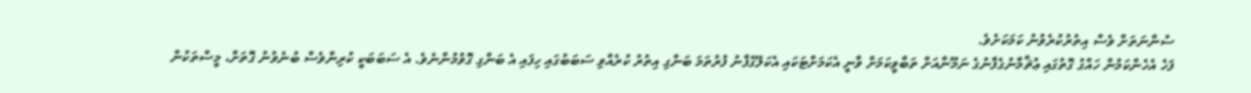ސުންނަތަށް ވެސް އިތުރުކުރެވުނު ކަމަކަށެވެ.
ފަހެ އެހެންކަމުން ހައްގު ގޮތުގައި ޢުޘްމާނުގެފާނުގެ ނަމޫނާއަށް ތަބާވީކަމަށް ވާނީ އެކަމަށްޓަކައި އެކަލޭގެފާނު ފުރުތަމަ ބަންގި އިތުރު ކުރެއްވި ސަބަބުގައި ހިފައި އެ ބަންގި ގޮވުމުންނެވެ. އެ ސަބަބަކީ ކުރިންވެސް ބުނެވުނު ގޮތަށް، މީސްތަކުން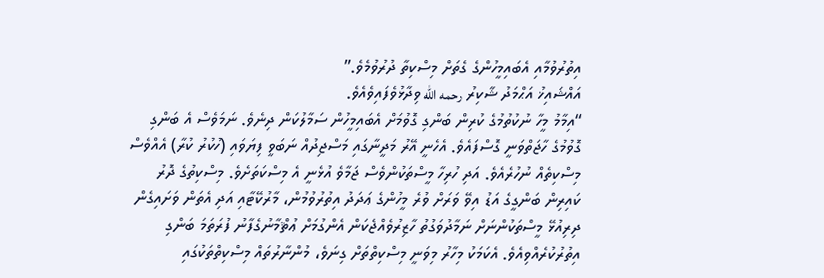އިތުރުވުމާއި އެބައިމީހުންގެ ގެތަށް މިސްކިތާ ދުރުވުމެވެ.”
އައްޝައިޚު އަޙްމަދު ޝާކިރު رحمه الله ވިދާޅުވެފައިވެއެވެ.
“އިމާމު މީހާ ނުކުތުމުގެ ކުރިން ބަންގި ގޮވުމަށް އެބައިމީހުން ސަމާލުކަން ދިނެވެ. ނަމަވެސް އެ ބަންގި ގޮވުމުގެ ހާޖަތްވަނީ ގޮސްފައެވެ. އެހެނީ އޭރު މަދީނާގައި މަސްޖިދުއް ނަބަވީ ފިޔަވައި (ހުކުރު ކުރާ) އެއްވެސް މިސްކިތެއް ނުހުރެއެވެ. އަދި ހުރިހާ މީސްތަކުންވެސް ޖަމާވެ އުޅެނީ އެ މިސްކަތަށެވެ. މިސްކިތުގެ ދޮރު ކައިރިން ބަންގީގެ އަޑު އިވޭ ވަރަށް ވުރެ މީހުންގެ ޢަދަދު އިތުރުވުމުން، މާރުކޭޓާއި އަދި އެތަން ވަށައިގެން ދިރިއުޅޭ މީސްތަކުންނަށް ނަމާދުވަގުތު ހާޒިރުވެއްޖެކަން އެންގުމަށް ޢުޘްމާނުގެފާނު ފުރަތަމަ ބަންގި އިތުރުކުރެއްވިއެވެ. އެކަމަކު މިހާރު މިވަނީ މިސްކިތްތަށް ގިނަވެ، މުންނާރުތައް މިސްކިތްތަކުގައި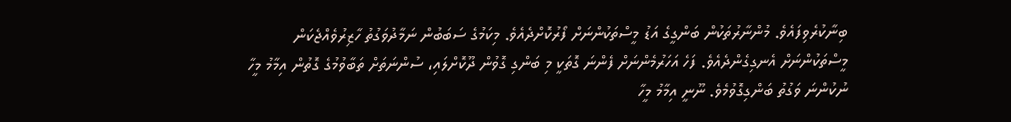ބިނާކުރެވިފައެވެ. މުންނާރުތަކުން ބަންގީގެ އަޑު މީސްތަކުންނަށް ފޯރުކޮށްދެއެވެ. މިކަމުގެ ސަބަބުން ނަމާދުވަގުތު ހާޒިރުވެއްޖެކަން މީސްތަކުންނަށް އެނގިގެންދެއެވެ. ފަހެ އަހަރުމެންނަށް ފެންނަ ގޮތަކީ މި ބަންގި ގޮވުން ދޫކޮށްލައި، ސުންނަތަށް ތަބާވުމުގެ ގޮތުން އިމާމު މީހާ ނުކުންނަ ވަގުތު ބަންގިގޮވުމެވެ. ނޫނީ އިމާމު މީހާ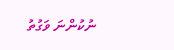ނުކުންނަ ވަގުތު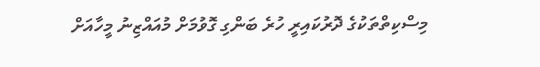މިސްކިތްތަކުގެ ދޮރުކައިރީ ހުރެ ބަންގި ގޮވުމަށް މުއައްޒިނު މީހާއަށް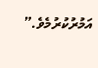އަމުރުކުރުމެވެ.”